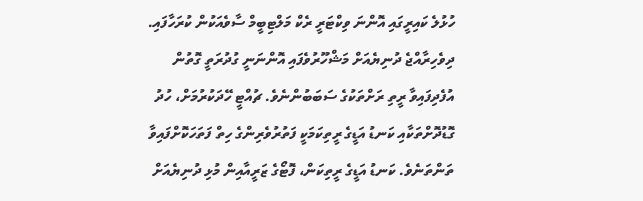ހުޅުލެ ކައިރީގައި އޮންނަ ވިކްޓަރީ ރެކް މަލްޓިބީމް ސާވެއަކުން ކުރަހާފައި.
ދިވެހިރާއްޖެ ދުނިޔެއަށް މަޝްހޫރުވެފައި އޮންނަނީ ގުދުރަތީ ގޮތުން އުފެދިފައިވާ ރީތި ރަށްތަކުގެ ސަބަބުންނެވެ. ޗުއްޓީ ހޭދަކުރުމަށް، ހުދު ގޮޑުދޮށްތަކާއި ކަނޑު އަޑީގެ ރީތިކަމަކީ ފަތުރުވެރިންގެ ހިތް ފަތަހަކޮށްފައިވާ ތަންތަނެވެ. ކަނޑު އަޑީގެ ރީތިކަން، ފޮޓޯގެ ޒަރީއާއިން މުޅި ދުނިޔެއަށް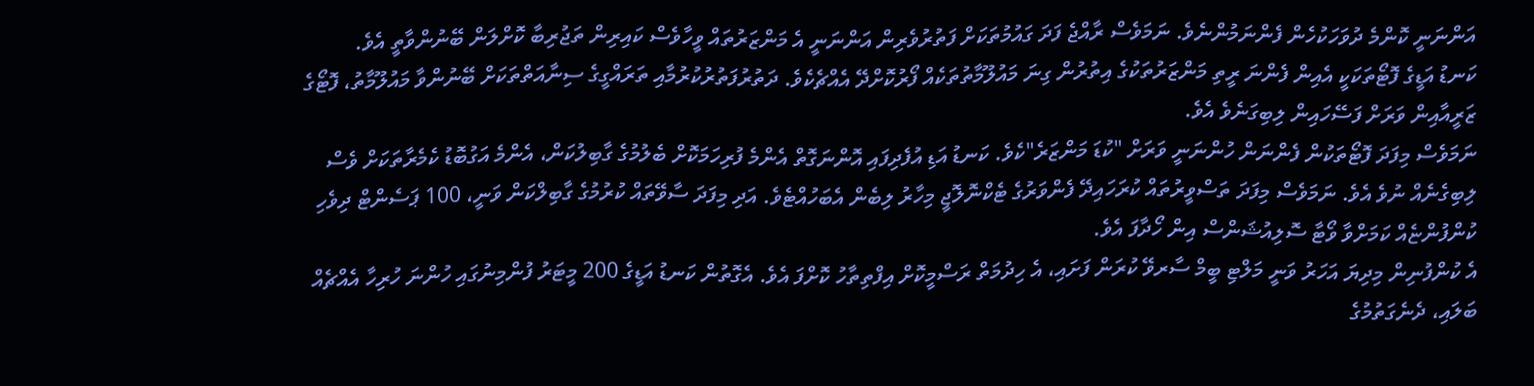އަންނަނީ ކޮންމެ ދުވަހަކުހެން ފެންނަމުންނެވެ. ނަމަވެސް ރާއްޖެ ފަދަ ގައުމުތަކަށް ފަތުރުވެރިން އަންނަނީ އެ މަންޒަރުތައް ވީހާވެސް ކައިރިން ތަޖުރިބާ ކޮށްލަން ބޭނުންވާތީ އެވެ.
ކަނޑު އަޑީގެ ފޮޓޯތަކަކީ އެއިން ފެންނަ ރީތި މަންޒަރުތަކުގެ އިތުރުން ގިނަ މައުލޫމާތުތަކެއް ފޯރުކޮށްދޭ އެއްޗެކެވެ. ދަތުރުފަތުރުކުރުމާއި ތަރައްގީގެ ސިނާއަތްތަކަށް ބޭނުންވާ މައުލޫމާތު، ފޮޓޯގެ ޒަރީއާއިން ވަރަށް ފަސޭހައިން ލިބިގަނެވެ އެވެ.
ނަމަވެސް މިފަދަ ފޮޓޯތަކުން ފެންނަން ހުންނަނީ ވަރަށް "ކުޑަ މަންޒަރެ"ކެވެ. ކަނޑު އަޑި އުފެދިފައި އޮންނަގޮތް އެންމެ ފުރިހަމަކޮށް ބެލުމުގެ ގާބިލުކަން، އެންމެ އަގުބޮޑު ކެމެރާތަކަށް ވެސް ލިބިގެނެއް ނުވެ އެވެ. ނަމަވެސް މިފަދަ ތަސްވީރުތައް ކުރަހައިދޭ ފެންވަރުގެ ޓެކްނޮލޮޖީ މިހާރު ލިބެން އެބަހުއްޓެވެ. އަދި މިފަދަ ސާވޭތައް ކުރުމުގެ ގާބިލްކަން ވަނީ، 100 ޕަސެންޓް ދިވެހި ކުންފުންޏެއް ކަމަށްވާ ވޯޓާ ސޮލިއުޝަންސް އިން ހޯދާފަ އެވެ.
އެ ކުންފުނިން މިދިޔަ އަހަރު ވަނީ މަލްޓި ބީމް ސާރވޭ ކުރަން ފަށައި، އެ ހިދުމަތް ރަސްމީކޮށް އިފްތިތާހު ކޮށްފަ އެވެ. އެގޮތުން ކަނޑު އަޑީގެ 200 މީޓަރު ފުންމިނުގައި ހުންނަ ހުރިހާ އެއްޗެއް ބަލައި، ދެނެގަތުމުގެ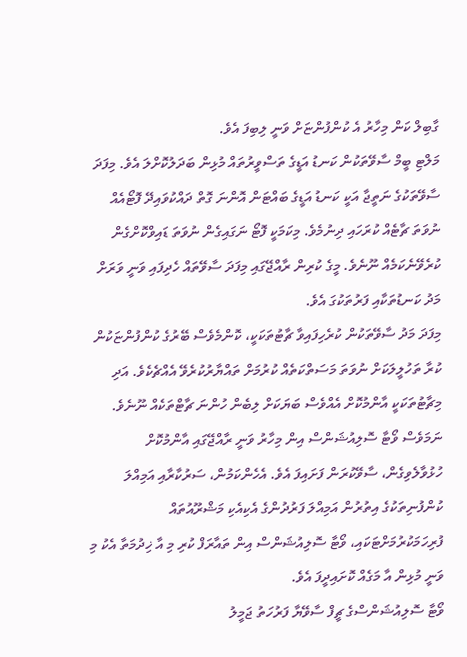ގާބިލް ކަން މިހާރު އެ ކުންފުންޏަށް ވަނީ ލިބިފަ އެވެ.
މަލްޓި ބީމް ސާވޭތަކުން ކަނޑު އަޑީގެ ތަސްވީރުތައް މުޅިން ބަދަލުކޮށްލަ އެވެ. މިފަދަ ސާވޭތަކުގެ ނަތީޖާ އަކީ ކަނޑު އަޑީގެ ބައްޓަން އޮންނަ ގޮތް ދައްކުވައިދޭ ފޮޓޯއެއް ނުވަތަ ޗާޓެއް ކުރަހައި ދިނުމެވެ. މިކަމަކީ ފޮޓޯ ނަގައިގެން ނުވަތަ ޑައިވްކޮށްގެން ކުރެވޭނެކަމެއް ނޫނެވެ. މީގެ ކުރިން ރާއްޖޭގައި މިފަދަ ސާވޭތައް ހެދިފައި ވަނީ ވަރަށް މަދު ކަނޑުތަކާއި ފަރުތަކުގަ އެވެ.
މިފަދަ މަދު ސާވޭތަކުން ކުރެހިފައިވާ ޗާޓުތަކަކީ، ކޮންމެވެސް ބޭރުގެ ކުންފުންޏަކުން ކުރާ ތަހުލީލަކަށް ނުވަތަ މަސަތްކަތެއް ކުރުމަށް ތައްޔާރުކުރެވޭ އެއްޗެކެވެ. އަދި މިޗާޓުތަކަކީ އާންމުކޮށް އެއްވެސް ބަޔަކަށް ލިބެން ހުންނަ ޗާޓްތަކެއް ނޫނެވެ. ނަމަވެސް ވޯޓާ ސޮލިއުޝަންސް އިން މިހާރު ވަނީ ރާއްޖޭގައި އާންމުކޮށް ހުޅުވާލެވިގެން، ސާވޭކުރަން ފަށައިފަ އެވެ. އެހެންކަމުން، ސަރުކާރާއި އަމިއްލަ ކުންފުނިތަކުގެ އިތުރުން އަމިއްލަ ފަރުދުންގެ އެކިއެކި މަޝްރޫއުތައް ފުރިހަމަކުރުމަށްޓަކައި، ވޯޓާ ސޮލިއުޝަންސް އިން ތައާރަފް ކުރި މި އާ ޚިދުމަތާ އެކު މި ވަނީ މުޅިން އާ މަގެއް ކޮށައިދީފަ އެވެ.
ވޯޓާ ސޮލިއުޝަންސްގެ ޗީފް ސާވޭޔާ ފަރުހަތު ޖަމީލު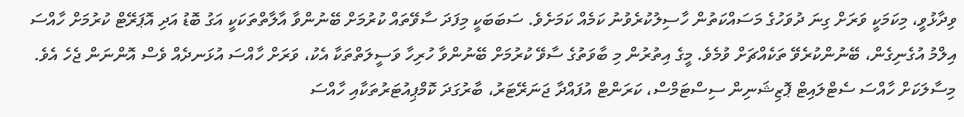ވިދާޅުވީ، މިކަމަކީ ވަރަށް ގިނަ ދުވަހުގެ މަސައްކަތުން ހާސިލުކުރެވުނު ކަމެއް ކަމަށެވެ. ސަބަބަކީ މިފަދަ ސާވޭތައް ކުރުމަށް ބޭނުންވާ އާލާތްތަކަކީ އަގު ބޮޑު އަދި އޮޕަރޭޓް ކުރުމަށް ހާއްސަ އިލްމު އުގެނިގެން، ބޭނުންކުރެވޭ ތަކެއްޗަށް ވުމެވެ. މީގެ އިތުރުން މި ބާވަތުގެ ސާވޭ ކުރުމަށް ބޭނުންވާ ހުރިހާ ވަސީލަތްތަކާ އެކު، ވަރަށް ހާއްސަ އުޅަނދެއް ވެސް އޮންނަން ޖެހެ އެވެ.
މިސާލަކަށް ހާއްސަ ސެޓްލައިޓް ޕޮޒިޝަނިން ސިސްޓަމްސް، ކަރަންޓް އުފައްދާ ޖަނަރޭޓަރު، ބާރުގަދަ ކޮމްޕިއުޓަރުތަކާއި ހާއްސަ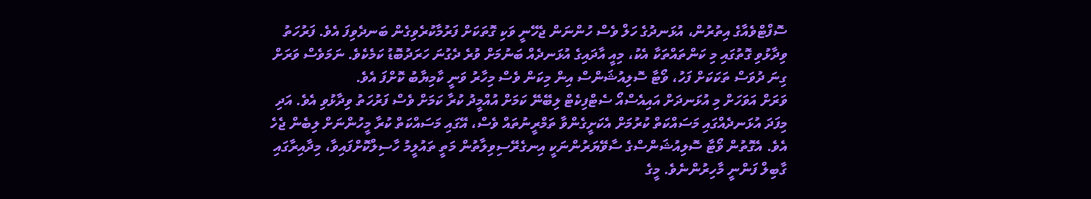ސޮފްޓްވެއާގެ އިތުރުން، އުޅަނދުގެ ހަލް ވެސް ހުންނަން ޖެހޭނީ ވަކި ގޮތަކަށް ފަރުމާކުރެވިގެން ބަނދެވިފަ އެވެ. ފަރުހަތު ވިދާޅުވި ގޮތުގައި މި ކަންތައްތަކާ އެކު، މިއީ އާދައިގެ އުޅަނދެއް ބަނުމަށް ވުރެ ދެގުނަ ހަރަދުބޮޑު ކަމެކެވެ. ނަމަވެސް ވަރަށް ގިނަ ދުވަސް ތަކަކަށް ފަހު، ވޯޓާ ސޮލިއުޝަންސް އިން މިކަން ވެސް މިހާރު ވަނީ ކާމިޔާބު ކޮށްފަ އެވެ.
ވަރަށް އަވަހަށް މި އުޅަނދަށް އައިއެސްއޯ ސެޓްފިކެޓް ލިބޭނޭ ކަމަށް އުއްމީދު ކުރާ ކަމަށް ވެސް ފަރުހަތު ވިދާޅުވި އެވެ. އަދި މިފަދަ އުޅަނދެއްގައި މަސައްކަތް ކުރުމަށް އެކަށީގެންވާ ތަމްރީނުތައް ވެސް، އޭގައި މަސައްކަތް ކުރާ މީހުންނަށް ލިބެން ޖެހެ އެވެ. އެގޮތުން ވޯޓާ ސޮލިއުޝަންސްގެ ސާވޭޔަރުންނަކީ އިނގެރޭސިވިލާތުން މަތީ ތައުލީމު ހާސިލްކޮށްފައިވާ، މިދާއިރާގައި ގާބިލް ފަންނީ މާހިރުންނެވެ. މީގެ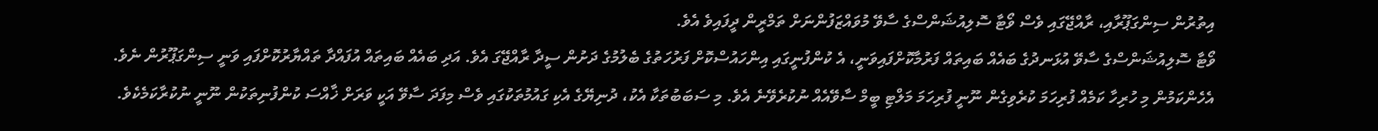އިތުރުން ސިންގަޕޫރާއި، ރާއްޖޭގައި ވެސް ވޯޓާ ސޮލިއުޝަންސްގެ ސާވޭ މުވައްޒަފުންނަށް ތަމްރީން ދީފައިވެ އެވެ.
ވޯޓާ ސޮލިއުޝަންސްގެ ސާވޭ އުޅަނދުގެ ބައެއް ބައިތައް ފަރުމާކޮށްފައިވަނީ، އެ ކުންފުނީގައި އިންހައުސްކޮށް ފަރުހަތުގެ ބެލުމުގެ ދަށުން ސީދާ ރާއްޖޭގަ އެވެ. އަދި ބައެއް ބައިތައް އުފައްދާ ތައްޔާރުކޮށްފައި ވަނީ ސިންގަޕޫރުން ނެވެ.
އެހެންކަމުން މި ހުރިހާ ކަމެއް ފުރިހަމަ ކުރެވިގެން ނޫނީ ފުރިހަމަ މަލްޓި ބީމް ސާވޭއެއް ނުކުރެވޭނެ އެވެ. މި ސަބަބުތަކާ އެކު، ދުނިޔޭގެ އެކި ގައުމުތަކުގައި ވެސް މިފަދަ ސާވޭ އަކީ ވަރަށް ޚާއްސަ ކުންފުނިތަކުން ނޫނީ ނުކުރާކަމެކެވެ.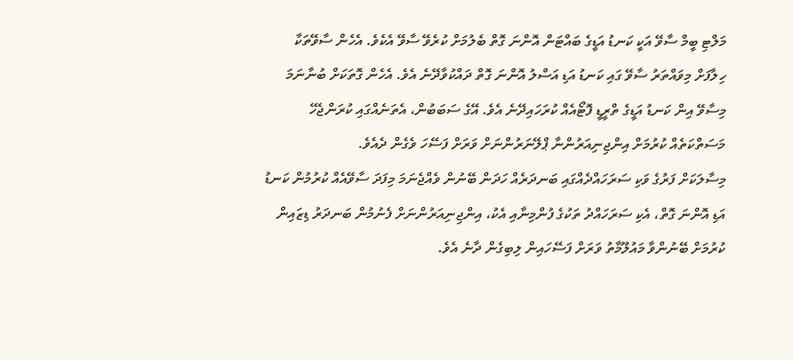މަލްޓި ބީމް ސާވޭ އަކީ ކަނޑު އަޑީގެ ބައްޓަން އޮންނަ ގޮތް ބެލުމަށް ކުރެވޭ ސާވޭ އެކެވެ. އެހެން ސާވޭތަކާ ހިލާފަށް މިވައްތަރު ސާވޭ ގައި ކަނޑު އަޑި އަސްލު އޮންނަ ގޮތް ދައްކުވާދޭނެ އެވެ. އެހެން ގޮތަކަށް ބުނާނަމަ މިސާވޭ އިން ކަނޑު އަޑީގެ ތްރީޑީ ފޮޓޯއެއް ކުރަހައިދޭނެ އެވެ. އޭގެ ސަބަބުން، އެތަނެއްގައި ކުރަންޖެހޭ މަސަތްކަތެއް ކުރުމަށް އިންޖިނިއަރުންނާ ޕްލޭނަރުންނަށް ވަރަށް ފަސޭހަ ވެގެން ދެއެވެ.
މިސާލަކަށް ފަރުގެ ވަކި ސަރަހައްދެއްގައި ބަނދަރެއް ހަދަން ބޭނުން ވެއްޖެނަމަ މިފަދަ ސާވޭއެއް ކުރުމުން ކަނޑު އަޑި އޮންނަ ގޮތް، އެކި ސަރަހައްދު ތަކުގެ ފުންމިނާއި އެކު، އިންޖިނިއަރުންނަށް ފެނުމުން ބަނދަރު ޑިޒައިން ކުރުމަށް ބޭނުންވާ މައުލޫމާތު ވަރަށް ފަސޭހައިން ލިބިގެން ދާނެ އެވެ.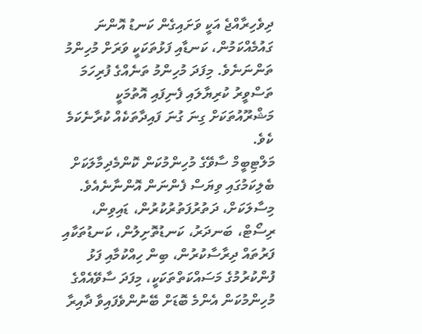ދިވެހިރާއްޖެ އަކީ ވަށައިގެން ކަނޑު އޮންނަ ގައުމެއްކަމުން، ކަނޑާއި ފަޅުތަކަކީ ވަރަށް މުހިންމު ތަންނަނެވެ. މިފަދަ މުހިންމު ތަނެއްގެ ފުރިހަމަ ތަސްވީރު ކުރިޔާލައި ފެނިފައި އޮތުމަކީ މަޝްރޫއުތަކަށް ގިނަ ގުނަ ފައިދާތަކެއް ކުރާނެކަމެ ކެވެ.
މަލްޓިބީމް ސާވޭގެ މުހިންމުކަން ކޮންމެދިމާލަކަށް ބެލިކަމުގައި ވިޔަސް ފެންނަން އޮންނާނެއެވެ. މިސާލަކަށް، ދަތުރުފަތުރުކުރުން، ޑައިވިން، ރިސޯޓް، ބަނދަރު، ކަނޑުތޮށިލުން، ކަނޑުތަކާއި ފަރުތައް ދިރާސާކުރުން، ބިން ހިއްކުމާއި ފަޅު ފުންކުރުމުގެ މަސައްކަތްތަކަކީ، މިފަދަ ސާވޭއެއްގެ މުހިންމުކަން އެންމެ ބޮޑަށް ބޭނުންވެފައިވާ ދާއިރާ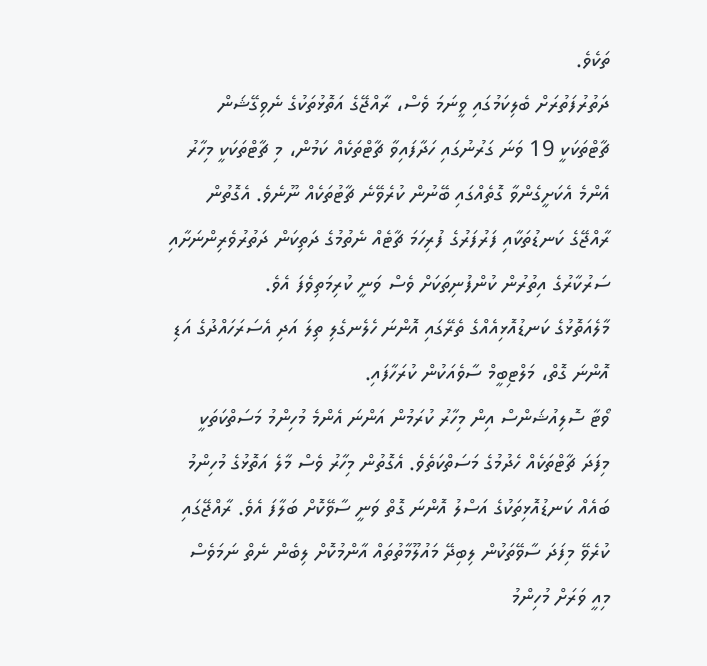ތަކެވެ.
ދަތުރުފަތުރަށް ބެލިކަމުގައި ވީނަމަ ވެސް، ރާއްޖޭގެ އަތޮޅުތަކުގެ ނެވިގޭޝަން ޗާޓްތަކަކީ 19 ވަނަ ގަރުނުގައި ހަދާފައިވާ ޗާޓްތަކެއް ކަމުން، މި ޗާޓްތަކަކީ މިހާރު އެންމެ އެކަށީގެންވާ ގޮތެއްގައި ބޭނުން ކުރެވޭނެ ޗާޓުތަކެއް ނޫނެވެ. އެގޮތުން ރާއްޖޭގެ ކަނޑުތަކާއި ފަރުފަރުގެ ފުރިހަމަ ޗާޓެއް ނެތުމުގެ ދަތިކަން ދަތުރުވެރިންނަށާއި ސަރުކާރުގެ އިތުރުން ކުންފުނިތަކަށް ވެސް ވަނީ ކުރިމަތިވެފަ އެވެ.
މާލެއަތޮޅުގެ ކަނޑުއޮޅިއެއްގެ ތެރޭގައި އޮންނަ ހެލެނގެލި ތިލަ އަދި އެސަރަހައްދުގެ އަޑި އޮންނަ ގޮތް، މަލްޓިބީމް ސާވެއަކުން ކުރަހާފައި.
ވޯޓާ ސޮލިއުޝަންސް އިން މިހާރު ކުރަމުން އަންނަ އެންމެ މުހިންމު މަސަތްކަތަކީ މިފަދަ ޗާޓްތަކެއް ހެދުމުގެ މަސަތްކަތެވެ. އެގޮތުން މިހާރު ވެސް މާލެ އަތޮޅުގެ މުހިންމު ބައެއް ކަނޑުއޮޅިތަކުގެ އަސްލު އޮންނަ ގޮތް ވަނީ ސާވޭކޮށް ބަލާފަ އެވެ. ރާއްޖޭގައި ކުރެވޭ މިފަދަ ސާވޭތަކުން ލިބިދޭ މައުލޫމާތުތައް އާންމުކޮށް ލިބެން ނެތް ނަމަވެސް މިއީ ވަރަށް މުހިންމު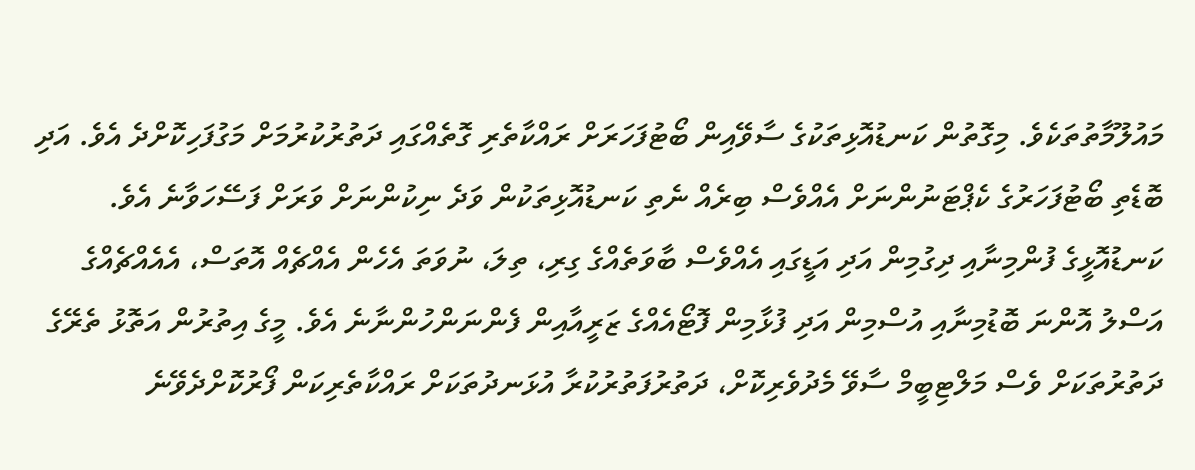މައުލޫމާތުތަކެވެ. މިގޮތުން ކަނޑުއޮޅިތަކުގެ ސާވޭއިން ބޯޓުފަހަރަށް ރައްކާތެރި ގޮތެއްގައި ދަތުރުކުރުމަށް މަގުފަހިކޮށްދެ އެވެ. އަދި ބޮޑެތި ބޯޓުފަހަރުގެ ކެޕްޓަނުންނަށް އެއްވެސް ބިރެއް ނެތި ކަނޑުއޮޅިތަކުން ވަދެ ނިކުންނަށް ވަރަށް ފަސޭހަވާނެ އެވެ.
ކަނޑުއޮޅީގެ ފުންމިނާއި ދިގުމިން އަދި އަޑީގައި އެއްވެސް ބާވަތެއްގެ ގިރި، ތިލަ، ނުވަތަ އެހެން އެއްޗެއް އޮތަސް، އެއެއްޗެއްގެ އަސްލު އޮންނަ ބޮޑުމިނާއި އުސްމިން އަދި ފުޅާމިން ފޮޓޯއެއްގެ ޒަރީއާއިން ފެންނަންހުންނާނެ އެވެ. މީގެ އިތުރުން އަތޮޅު ތެރޭގެ ދަތުރުތަކަށް ވެސް މަލްޓިބީމް ސާވޭ މެދުވެރިކޮށް، ދަތުރުފަތުރުކުރާ އުޅަނދުތަކަށް ރައްކާތެރިކަން ފޯރުކޮށްދެވޭނެ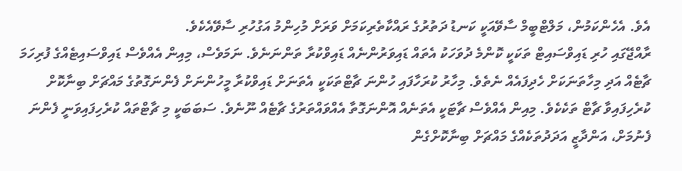އެވެ. އެހެންކަމުން، މަލްޓްބީމް ސާވޭއަކީ ކަނޑު ދަތުރުގެ ރައްކާތެރިކަމަށް ވަރަށް މުހިންމު އަގުހުރި ސާވޭއެކެވެ.
ރާއްޖޭގައި ހުރި ޑައިވްސައިޓް ތަކަކީ ކޮންމެ ދުވަހަކު އެތައް ޑައިވަރުންނެއް ޑައިވްކުރާ ތަންނަނެވެ. ނަމަވެސް، މިއިން އެއްވެސް ޑައިވްސައިޓެއްގެ ފުރިހަމަ ޗާޓެއް އަދި މިހާތަނަކަށް ހެދިފައެއް ނެތެވެ. މިހާރު ކުރަހާފައި ހުންނަ ޗާޓްތަކަކީ އެތަނަށް ޑައިވްކުރާ މީހުންނަށް ފެންނަގޮތުގެ މައްޗަށް ބިނާކޮށް ކުރެހިފައިވާ ޗާޓް ތަކެކެވެ. މިއިން އެއްވެސް ޗާޓަކީ އެތަނެއް އޮންނަގޮތާ އެއްވައްތަރުގެ ޗާޓެއް ނޫނެވެ. ސަބަބަކީ މި ޗާޓްތައް ކުރެހިފައިވަނީ ފެންނަ ފެނުމަށް، އަންދާޒީ އަދަދުތަކެއްގެ މައްޗަށް ބިނާކޮށްގެން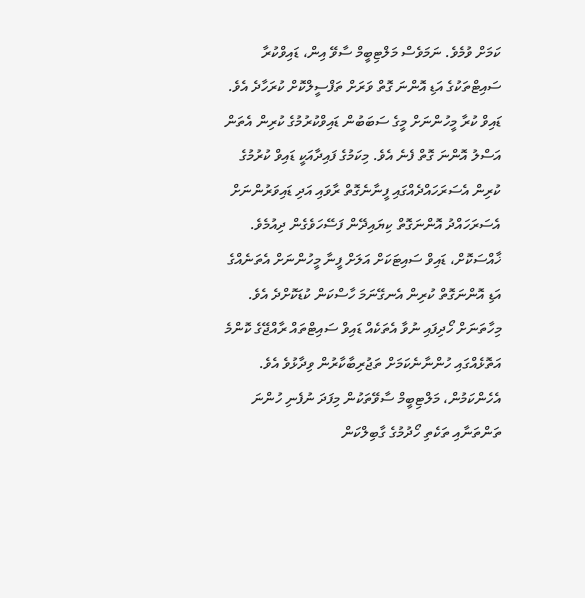ކަމަށް ވުމެވެ. ނަމަވެސް މަލްޓިބީމް ސާވޭ އިން، ޑައިވްކުރާ ސައިޓްތަކުގެ އަޑި އޮންނަ ގޮތް ވަރަށް ތަފްސީލްކޮށް ކުރަހާދެ އެވެ.
ޑައިވް ކުރާ މީހުންނަށް މީގެ ސަބަބުން ޑައިވްކުރުމުގެ ކުރިން އެތަން އަސްލު އޮންނަ ގޮތް ފެނެ އެވެ. މިކަމުގެ ފައިދާއަކީ ޑައިވް ކުރުމުގެ ކުރިން އެސަރަހައްދެއްގައި ފީނާނެގޮތް ރާވައި އަދި ޑައިވަރުންނަށް އެސަރަހައްދު އޮންނަގޮތް ކިޔައިދޭން ފަސޭހަވެގެން ދިއުމެވެ. ޚާއްސަކޮށް، ޑައިވް ސައިޓަކަށް އަލަށް ފީނާ މީހުންނަށް އެތަނެއްގެ އަޑި އޮންނަގޮތް ކުރިން އެނގޭނަމަ ހާސްކަން ކުޑަކޮށްދެ އެވެ.
މިހާތަނަށް ހޯދިފައި ނުވާ އެތަކެއް ޑައިވް ސައިޓްތައް ރާއްޖޭގެ ކޮންމެ އަތޮޅެއްގައި ހުންނާނެކަމަށް ތަޖުރިބާކާރުން ވިދާޅުވެ އެވެ. އެހެންކަމުން، މަލްޓިބީމް ސާވޭތަކުން މިފަދަ ނުފެނި ހުންނަ ތަންތަނާއި ތަކެތި ހޯދުމުގެ ގާބިލްކަން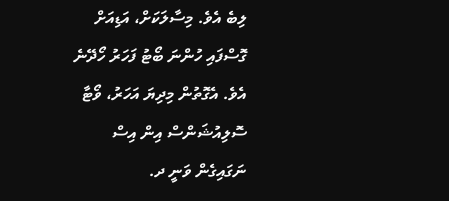ލިބެ އެވެ. މިސާލަކަށް، އަޑިއަށް ގޮސްފައި ހުންނަ ބޯޓު ފަހަރު ހޯދޭނެ އެވެ. އެގޮތުން މިދިޔަ އަހަރު، ވޯޓާ ސޮލިއުޝަންސް އިން އިސް ނަގައިގެން ވަނީ ދ.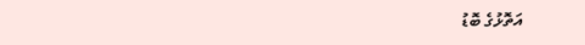އަތޮޅުގެ ބޮޑު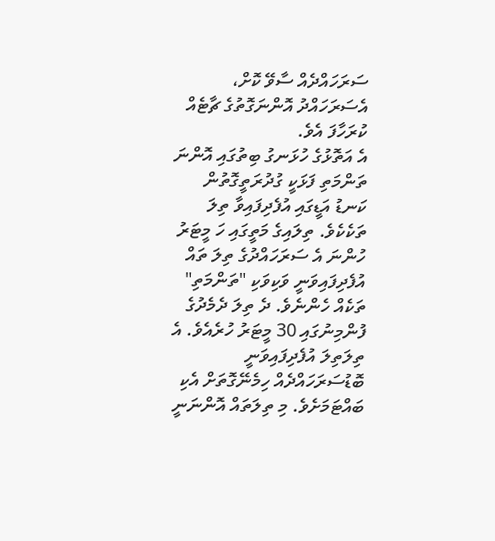ސަރަހައްދެއް ސާވޭ ކޮށް، އެސަރަހައްދު އޮންނަގޮތުގެ ޗާޓެއް ކުރަހާފަ އެވެ.
އެ އަތޮޅުގެ ހުޅަނގު ބިތުގައި އޮންނަ ތަންމަތި ފަޅަކީ ގުދުރަތީގޮތުން ކަނޑު އަޑީގައި އުފެދިފައިވާ ތިލަ ތަކެކެވެ. ތިލައިގެ މަތީގައި ހަ މީޓަރު ހުންނަ އެ ސަރަހައްދުގެ ތިލަ ތައް އުފެދިފައިވަނީ ވަކިވަކި "ތަންމަތި" ތަކެއް ހެންނެވެ. ދެ ތިލަ ދެމެދުގެ ފުންމިނުގައި 30 މީޓަރު ހުރެއެވެ. އެ ތިލަތިލަ އުފެދިފައިވަނީ ބޮޑުސަރަހައްދެއް ހިމެނޭގޮތަށް އެކި ބައްޓަމަށެވެ. މި ތިލަތައް އޮންނަނީ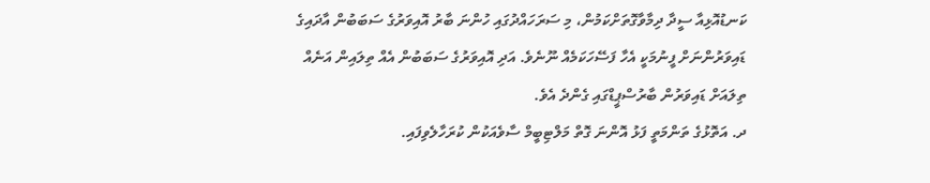ކަނޑުއޮޅިއާ ސީދާ ދިމާވާގޮތަށްކަމުން، މި ސަރަހައްދުގައި ހުންނަ ބާރު އޮއިވަރުގެ ސަބަބުން އާދައިގެ ޑައިވަރުންނަށް ފީނުމަކީ އެހާ ފަސޭހަކަމެއް ނޫނެވެ. އަދި އޮއިވަރުގެ ސަބަބުން އެއް ތިލައިން އަނެއް ތިލައަށް ޑައިވަރުން ބާރުސްޕީޑްގައި ގެންދެ އެވެ.
ދ. އަތޮޅުގެ ތަންމަތީ ފަޅު އޮންނަ ގޮތް މަލްޓިބީމް ސާވެއަކުން ކުރަހާލެވިފައި.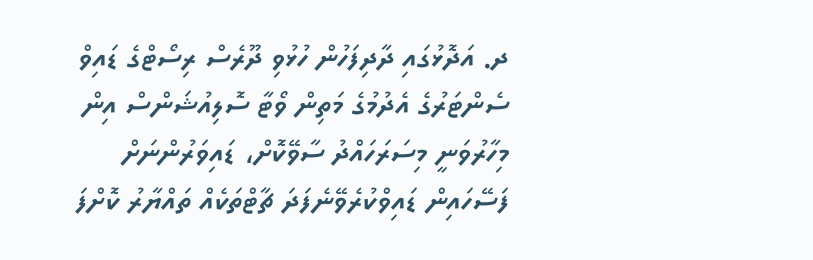ދ. އަދޮޅުގައި ދާދިފަހުން ހުޅުވި ދޫރެސް ރިސޯޓްގެ ޑައިވް ސެންޓަރުގެ އެދުމުގެ މަތިން ވޯޓާ ސޮލިއުޝަންސް އިން މިހާރުވަނީ މިސަރަހައްދު ސާވޭކޮށް، ޑައިވަރުންނަށް ފަސޭހައިން ޑައިވްކުރެވޭނެފަދަ ޗާޓްތަކެއް ތައްޔާރު ކޮށްފަ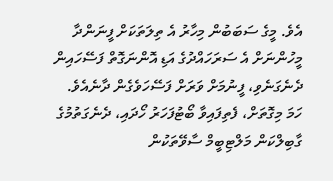އެވެ. މީގެ ސަބަބުން މިހާރު އެ ތިލަތަކަށް ފީނަންދާ މީހުންނަށް އެ ސަރަހައްދުގެ އަޑި އޮންނަގޮތް ފަސޭހައިން ދެނެގަނެވި، ފީނުމަށް ވަރަށް ފަސޭހަވެގެން ދާނެއެވެ.
ހަމަ މިގޮތަށް، ފެތިފައިވާ ބޯޓުފަހަރު ހޯދައި، ދެނެގަތުމުގެ ގާބިލްކަން މަލްޓިބީމް ސާވޭތަކުން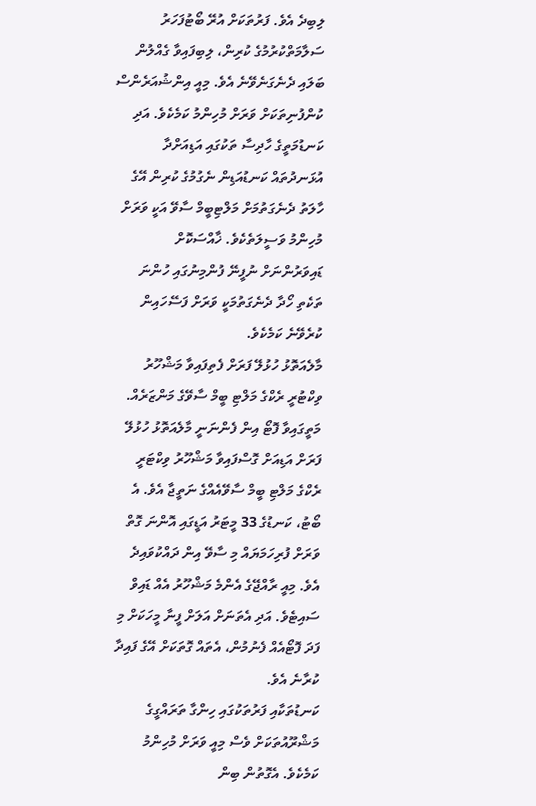ލިބިދެ އެވެ. ފަރުތަކަށް އުރޭ ބޯޓުފަހަރު ސަލާމަތްކުރުމުގެ ކުރިން، ލިބިފައިވާ ގެއްލުން ބަލައި ދެނެގަނެވޭނެ އެވެ. މިއީ އިންޝުއަރެންސް ކުންފުނިތަކަށް ވަރަށް މުހިންމު ކަމެކެވެ. އަދި ކަނޑުމަތީގެ ހާދިސާ ތަކުގައި އަޑިއަށްދާ އުޅަނދުތައް ކަނޑުއަޑިން ނެގުމުގެ ކުރިން އޭގެ ހާލަތު ދެނެގަތުމަށް މަލްޓިބީމް ސާވޭ އަކީ ވަރަށް މުހިންމު ވަސީލަތެކެވެ. ޚާއްސަކޮށް ޑައިވަރުންނަށް ނުފީނޭ ފުންމިނުގައި ހުންނަ ތަކެތި ހޯދާ ދެނެގަތުމަކީ ވަރަށް ފަސޭހައިން ކުރެވޭނެ ކަމެކެވެ.
މާލެއަތޮޅު ހުޅުލޭ ފަރަށް ފެތިފައިވާ މަޝްހޫރު ވިކްޓުރީ ރެކްގެ މަލްޓި ބީމް ސާވޭގެ މަންޒަރެއް.
މަތީގައިވާ ފޮޓޯ އިން ފެންނަނީ މާލެއަތޮޅު ހުޅުލޭ ފަރަށް އަޑިއަށް ގޮސްފައިވާ މަޝްހޫރު ވިކްޓަރީ ރެކްގެ މަލްޓި ބީމް ސާވޭއެއްގެ ނަތީޖާ އެވެ. އެ ބޯޓު، ކަނޑުގެ 33 މީޓަރު އަޑީގައި އޮންނަ ގޮތް ވަރަށް ފުރިހަމަޔައް މި ސާވޭ އިން ދައްކުވައިދެ އެވެ. މިއީ ރާއްޖޭގެ އެންމެ މަޝްހޫރު އެއް ޑައިވް ސައިޓެވެ. އަދި އެތަނަށް އަލަށް ފީނާ މީހަކަށް މި ފަދަ ފޮޓޯއެއް ފެނުމުން، އެތައް ގޮތަކަށް އޭގެ ފައިދާ ކުރާނެ އެވެ.
ކަނޑުތަކާއި ފަރުތަކުގައި ހިންގާ ތަރައްގީގެ މަޝްރޫއުތަކަށް ވެސް މިއީ ވަރަށް މުހިންމު ކަމެކެވެ. އެގޮތުން ބިން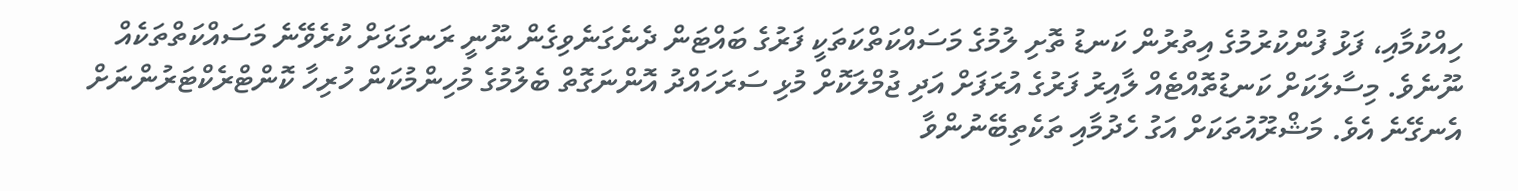ހިއްކުމާއި، ފަޅު ފުންކުރުމުގެ އިތުރުން ކަނޑު ތޮށި ލުމުގެ މަސައްކަތްކަތަކީ ފަރުގެ ބައްޓަން ދެނެގަނެވިގެން ނޫނީ ރަނގަޅަށް ކުރެވޭނެ މަސައްކަތްތަކެއް ނޫނެވެ. މިސާލަކަށް ކަނޑުތޮއްޓެއް ލާއިރު ފަރުގެ އުރަފަށް އަދި ޖުމްލަކޮށް މުޅި ސަރަހައްދު އޮންނަގޮތް ބެލުމުގެ މުހިންމުކަން ހުރިހާ ކޮންޓްރެކްޓަރުންނަށް އެނގޭނެ އެވެ. މަޝްރޫއުތަކަށް އަގު ހެދުމާއި ތަކެތިބޭނުންވާ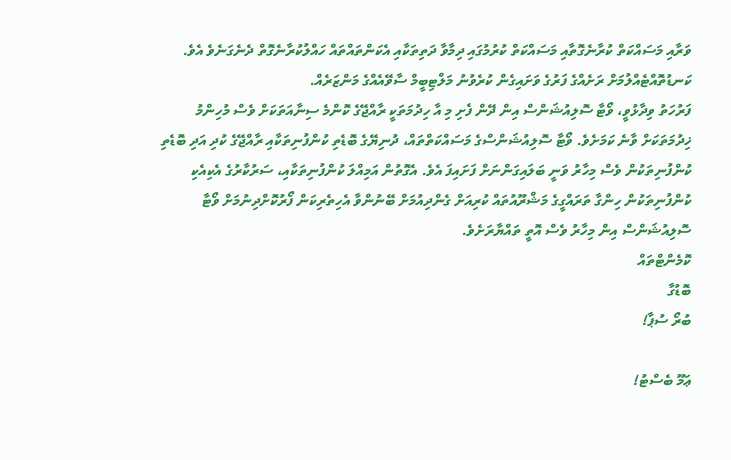ވަރާއި މަސައްކަތް ކުރާނެގޮތާއި މަސައްކަތް ކުރުމުގައި ދިމާވާ ދަތިތަކާއި އެކަންތައްތައް ހައްލުކުރާނެގޮތް ދެނެގަނެވެ އެވެ.
ކަނޑުތޮއްޓެއްލުމަށް ރަށެއްގެ ފަރުގެ ވަށައިގެން ކުރެވުނު މަލްޓިބީމް ސާވޭއެއްގެ މަންޒަރެއް.
ފަރުހަތު ވިދާޅުވީ، ވޯޓާ ސޮލިއުޝަންސް އިން ދޭން ފެށި މި އާ ހިދުމަތަކީ ރާއްޖޭގެ ކޮންމެ ސިނާއަތަކަށް ވެސް މުހިންމު ޚިދުމަތަކަށް ވާނެ ކަމަށެވެ. ވޯޓާ ސޮލިއުޝަންސްގެ މަސައްކަތްތައް، ދުނިޔޭގެ ބޮޑެތި ކުންފުނިތަކާއި ރާއްޖޭގެ ކުދި އަދި ބޮޑެތި ކުންފުނިތަކުން ވެސް މިހާރު ވަނީ ބަލައިގަންނަށް ފަށައިފަ އެވެ. އެގޮތުން އަމިއްލަ ކުންފުނިތަކާއި، ސަރުކާރުގެ އެކިއެކި ކުންފުނިތަކުން ހިންގާ ތަރައްގީގެ މަޝްރޫއުތައް ކުރިއަށް ގެންދިއުމަށް ބޭނުންވާ އެހިތެރިކަން ފޯރުކޮށްދިނުމަށް ވޯޓާ ސޮލިއުޝަންސް އިން މިހާރު ވެސް އޮތީ ތައްޔާރަށެވެ.
ކޮމެންޓްތައް
ބޮޑުގާ
ބުރޯ ސުޕާ!

ޢަމޫ ބެސްޓު!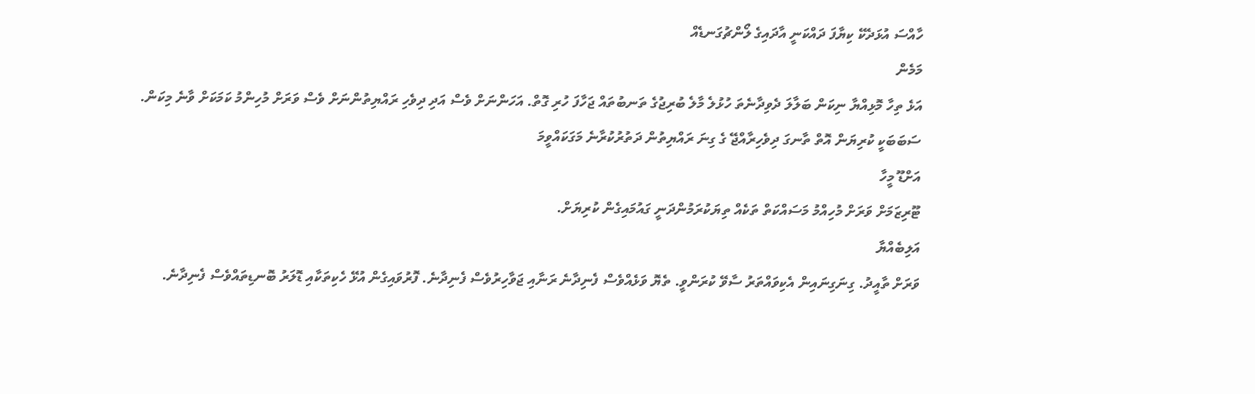ހާއްސަ އުޅަދެކޭ ކިޔާފަ ދައްކަނީ އާދައިގެ ލޯންޗުގަނޑެއް
މަމެން
އަޅެ ތިހާ މޮޅިއްޔާ ނިކަން ބަލާލަ ދެވިދާނެތަ ހުޅުލެ މާލެ ބުރިޖުގެ ތަނބުތައް ޖަހާފަ ހުރި ގޮތް. އަހަންނަށް ވެސް އަދި ދިވެހި ރައްޔިތުންނަށް ވެސް ވަރަށް މުހިންމު ކަމަކަށް ވާނެ މިކަން. ސަބަބަކީ ކުރިޔަން އޮތް ތާނގަ ދިވެހިރާއްޖޭ ގެ ގިނަ ރައްޔިތުން ދަތުރުކުރާނެ މަގަކައްވީމަ
އަށްޑޫ މީހާ
ޓޫރިޒަމަށް ވަރަށް މުހިއްމު މަސައްކަތް ތަކެއް ތިޔަކުރަމުންދަނީ ގައުމައިގެން ކުރިޔަށް.
އަލިބެއްޔާ
ވަރަށް ތާއީދު. ގިނަގިނައިން އެކިވައްތަރު ސާވޭ ކުރަންވީ. ތެޔޮ ވަޅެއްވެސް ފެނިދާނެ ރަނާއި ޖަވާހިރުވެސް ފެނިދާނެ. ފޮރުވައިގެން އުޅޭ ހެކިތަކާއި ޑޮލަރު ބޮނޑިތައްވެސް ފެނިދާނެ.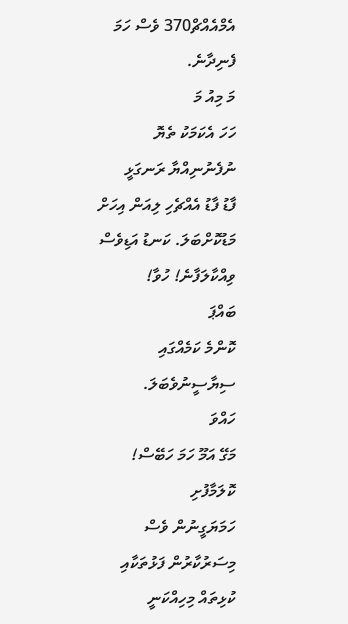އެމްއެއްޗް370 ވެސް ހަމަ ފެނިދާނެ.
މަ މިއު މަ
ހަހަ އެކަމަކު ތެޔޮ ނުފެނުނިއްޔާ ރަނގަޅީ
ފާޑު ފާޑު އެއްޗެހި ލިއަން އިހަށް މަޑުކޮށްބަލަ. ކަނޑު އަޑިވެސް ވިއްކާލަފާނެ! ހުވާ!
ބައްޕަ
ކޮންމެ ކަމެއްގައި ސިޔާސީނުވެބަލަ.
ހައްވަ
މަގޭ އަމޫ ހަމަ ހަބޭސް!
ކޮލަމާފުށި
ހަމަޔަގީނުން ވެސް މިސަރުކާރުން ފަޅުތަކާއި ކުޅިތައް މިހިއްކަނީ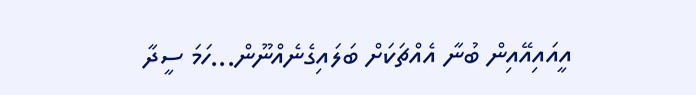އީއައިއޭއިން ބުނާ އެއްޗަކަށް ބަލައިގެނެއްނޫން...ހަމަ ސީދާ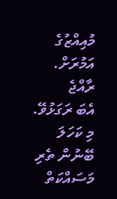މުއިއްޒުގެ އަމުރަށް.
ރާއްޖެ
އެބަ ރަގަޅުވޭ. މި ކަހަލަ ބޭނުން ތެރި މަސައްކަތް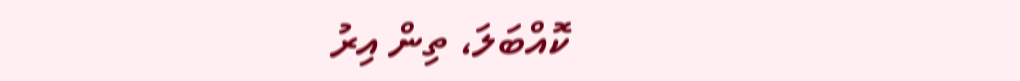ކޮއްބަލަ، ތިން އިރު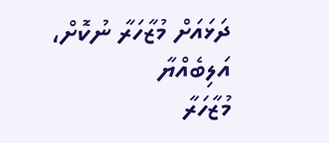ދަޅައަށް މުޒާހަރާ ނުކޮށް،
އަލިބެއްޔާ
މުޒާހަރާ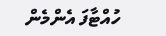ހުއްޓާފަ އެންމެން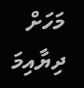މަހަށް ދިޔާއިމަ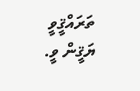ތަރައްޤީވީ ޔަޤީން ވީ.